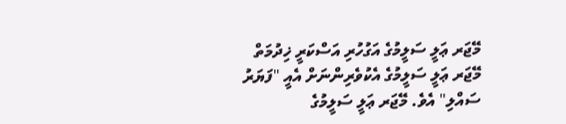މޭޖަރ ޢަލީ ސަލީމުގެ އަގުހުރި އަސްކަރީ ޚިދުމަތް
މޭޖަރ ޢަލީ ސަލީމުގެ އެކުވެރިންނަށް އެއީ "ފަޔަރު ސައްލި" އެވެ. މޭޖަރ ޢަލީ ސަލީމުގެ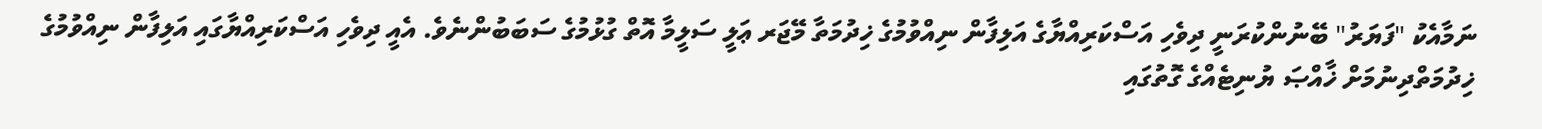ނަމާއެކު "ފަޔަރު" ބޭނުންކުރަނީ ދިވެހި އަސްކަރިއްޔާގެ އަލިފާން ނިއްވުމުގެ ޚިދުމަތާ މޭޖަރ ޢަލީ ސަލީމާ އޮތް ގުޅުމުގެ ސަބަބުންނެވެ. އެއީ ދިވެހި އަސްކަރިއްޔާގައި އަލިފާން ނިއްވުމުގެ ޚިދުމަތްދިނުމަށް ޚާއްޞަ ޔުނިޓެއްގެ ގޮތުގައި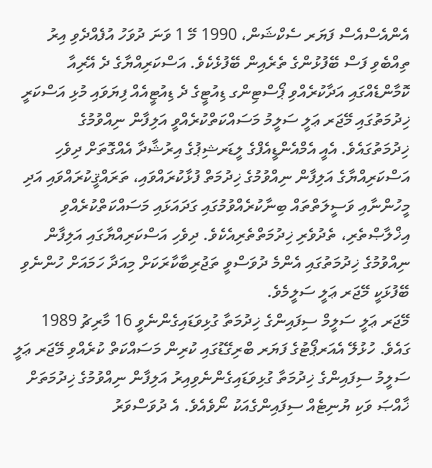އެންއެސްއެސް ފަޔަރ ސެކްޝަން، 1990 މޭ 1 ވަނަ ދުވަހު އުފެއްދެވި އިރު ތިއްބެވި ފަސް ބޭފުޅުންގެ ތެރެއިން ބޭފުޅެކެވެ. އަސްކަރިއްޔާގެ ދެ އޭރިއާ ކޮމާންޑެއްގައި އަދާކުރެއްވި ޕޯސްޓިންގ ޑިއުޓީގެ ދެ ޑިއުޓީއެއް ފިޔަވައި މުޅި އަސްކަރީ ޚިދުމަތުގައި މޭޖަރ ޢަލީ ސަލީމު މަސައްކަތްކުރެއްވީ އަލިފާން ނިއްވުމުގެ ޚިދުމަތުގައެވެ. އެއީ އެމްއެންޑީއެފްގެ ލީޑަރޝިޕުގެ އިރުޝާދާ އެއްގޮތަށް ދިވެހި އަސްކަރިއްޔާގެ އަލިފާން ނިއްވުމުގެ ޚިދުމަތް ފުޅާކުރައްވައި، ތަރައްޤީކުރައްވައި އަދި މީހުންނާއި ވަސީލަތްތައް ބިނާކުރެއްވުމުގައި ގަދައަޅައި މަސައްކަތްކުރެއްވި އިޚްލާޞްތެރި، ތެދުވެރި ޚިދުމަތްތެރިއެކެވެ. ދިވެހި އަސްކަރިއްޔާގައި އަލިފާން ނިއްވުމުގެ ޚިދުމަތުގައި އެންމެ ދުވަސްވީ ތަޖުރިބާކާރަކަށް މިއަދާ ހަމައަށް ހުންނެވި ބޭފުޅަކީ މޭޖަރ ޢަލީ ސަލީމެވެ.
މޭޖަރ ޢަލީ ސަލީމް ސިފައިންގެ ޚިދުމަތާ ގުޅިވަޑައިގެންނެވީ 16 މާރިޗު 1989 ގައެވެ. ހުޅުލޭ އެއަރޕޯޓުގެ ފަޔަރ ބްރިގޭޑުގައި ކުރިން މަސައްކަތް ކުރެއްވި މޭޖަރ ޢަލީ ސަލީމު ސިފައިންގެ ޚިދުމަތާ ގުޅިވަޑައިގެންނެވިއިރު އަލިފާން ނިއްވުމުގެ ޚިދުމަތަށް ޚާއްޞަ ވަކި ޔުނިޓެއް ސިފައިންގެއަކު ނޯވެއެވެ. އެ ދުވަސްވަރު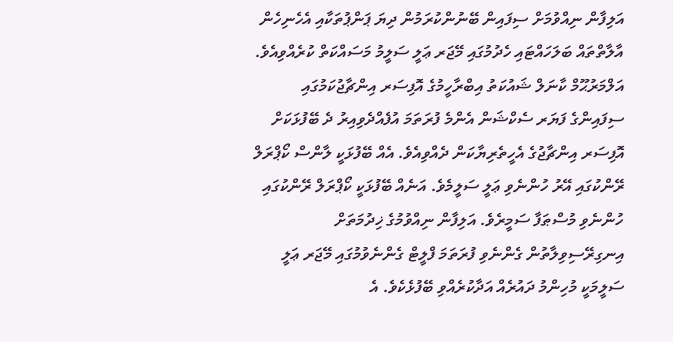އަލިފާން ނިއްވުމަށް ސިފައިން ބޭނުންކުރަމުން ދިޔަ ޕަންޕުތަކާއި އެހެނިހެން އާލާތްތައް ބަލަހައްޓައި ހެދުމުގައި މޭޖަރ ޢަލީ ސަލީމު މަސައްކަތް ކުރެއްވިއެވެ.
އަލްމަރުޙޫމް ކާނަލް ޝައުކަތު އިބްރާހީމުގެ އޮފިސަރ އިންޗާޖުކަމުގައި ސިފައިންގެ ފަޔަރ ސެކްޝަން އެންމެ ފުރަތަމަ އުފެއްދެވިއިރު ދެ ބޭފުޅަކަށް އޮފިސަރ އިންޗާޖުގެ އެހީތެރިޔާކަން ދެއްވިއެވެ. އެއް ބޭފުޅަކީ ލާންސް ކޯޕްރަލް ރޭންކުގައި އޭރު ހުންނެވި ޢަލީ ސަލީމެވެ. އަނެއް ބޭފުޅަކީ ކޯޕްރަލް ރޭންކުގައި ހުންނެވި މުސްޠަފާ ސަމީރެވެ. އަލިފާން ނިއްވުމުގެ ޚިދުމަތަށް އިނގިރޭސިވިލާތުން ގެންނެވި ފުރަތަމަ ފްލީޓް ގެންނެވުމުގައި މޭޖަރ ޢަލީ ސަލީމަކީ މުހިންމު ދައުރެއް އަދާކުރެއްވި ބޭފުޅެކެވެ. އެ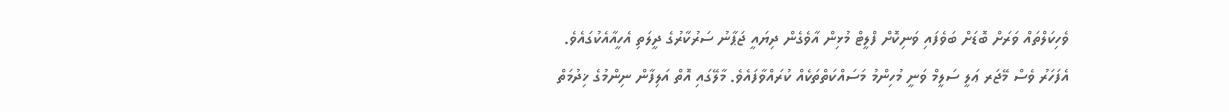ވެހިކަލްތައް ވަރަށް ބޮޑަށް ބަވެފައި ވަނިކޮށް ފްލީޓް މުޅިން އާވެގެން ދިޔައީ ޖަޕާނު ސަރުކާރުގެ ދީލަތި އެހީއާއެކުގައެވެ. އެފަހަރު ވެސް މޭޖަރ ޢަލީ ސަލީމް ވަނީ މުހިންމު މަސައްކަތްތަކެއް ކުރައްވާފައެވެ. މާލޭގައި އޮތް އަލިފާން ނިންމުގެ ޚިދުމަތް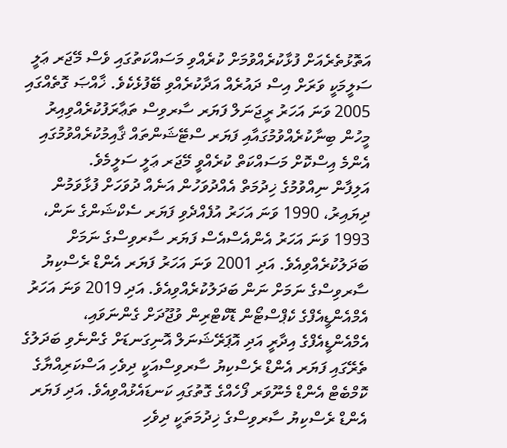އަތޮޅުތެރެއަށް ފުޅާކުރެއްވުމަށް ކުރެއްވި މަސައްކަތުގައި ވެސް މޭޖަރ ޢަލީ ސަލީމަކީ ވަރަށް އިސް ދައުރެއް އަދާކުރެއްވި ބޭފުޅެކެވެ. ޚާއްޞަ ގޮތެއްގައި 2005 ވަނަ އަހަރު ރީޖަނަލް ފަޔަރ ސާރވިސް ތަޢާރަފުކުރެއްވިއިރު މީހުން ބިނާކުރެއްވުމުގައާއި ފަޔަރ ސްޓޭޝަންތައް ޤާއިމުކުރެއްވުމުގައި އެންމެ އިސްކޮށް މަސައްކަތް ކުރެއްވީ މޭޖަރ ޢަލީ ސަލީމެވެ.
އަލިފާން ނިއްވުމުގެ ޚިދުމަތް އެއްދުވަހުން އަނެއް ދުވަހަށް ފުޅާވަމުން ދިޔައިރު، 1990 ވަނަ އަހަރު އުފެއްދެވި ފަޔަރ ސެކްޝަންގެ ނަން، 1993 ވަނަ އަހަރު އެންއެސްއެސް ފަޔަރ ސާރވިސްގެ ނަމަށް ބަދަލުކުރެއްވިއެވެ. އަދި 2001 ވަނަ އަހަރު ފަޔަރ އެންޑް ރެސްކިޔު ސާރވިސްގެ ނަމަށް ނަން ބަދަލުކުރެއްވިއެވެ. އަދި 2019 ވަނަ އަހަރު އެމްއެންޑީއެފްގެ ކެޕްސްޓޯން ޑޮކްޓްރިން ވުޖޫދަށް ގެންނަވައި، އެމްއެންޑީއެފްގެ އިދާރީ އަދި އޮޕަރޭޝަނަލް އޮނިގަނޑަށް ގެންނެވި ބަދަލުގެ ތެރޭގައި ފަޔަރ އެންޑް ރެސްކިޔު ސާރވިސްއަކީ ދިވެހި އަސްކަރިއްޔާގެ ކޮމްބެޓް އެންޑް މެނޫވަރ ފޯހެއްގެ ގޮތުގައި ކަނޑައެޅުއްވިއެވެ. އަދި ފަޔަރ އެންޑް ރެސްކިޔު ސާރވިސްގެ ޚިދުމަތަކީ ދިވެހި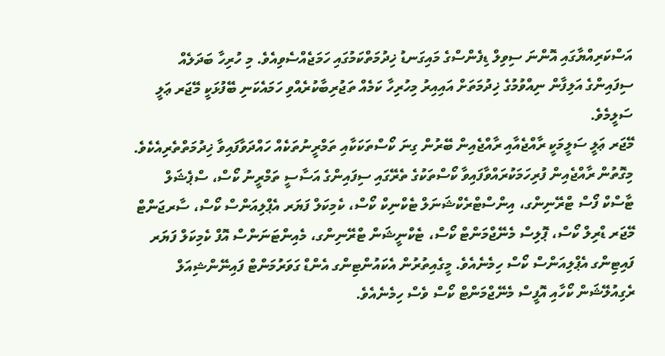އަސްކަރިއްޔާގައި އޮންނަ ސިވިލް ޑިފެންސްގެ މައިގަނޑު ޚިދުމަތްކަމުގައި ހަމަޖެއްސެވިއެވެ. މި ހުރިހާ ބަދަލެއް ސިފައިންގެ އަލިފާން ނިއްވުމުގެ ޚިދުމަތަށް އައިއިރު މިހުރިހާ ކަމެއް ތަޖުރިބާކުރެއްވި ހަމައެކަނި ބޭފުޅަކީ މޭޖަރ ޢަލީ ސަލީމެވެ.
މޭޖަރ ޢަލީ ސަލީމަކީ ރާއްޖެއާއި ރާއްޖެއިން ބޭރުން ގިނަ ކޯސްތަކަކާއި ތަމްރީނުތަކެއް ހައްދަވާފައިވާ ޚިދުމަތްތެރިއެކެވެ. މިގޮތުން ރާއްޖެއިން ފުރިހަމަކުރައްވާފައިވާ ކޯސްތަކުގެ ތެރޭގައި ސިފައިންގެ އަސާސީ ތަމްރީނު ކޯސް، ސްޕެޝަލް ޓާސްކް ފޯސް ޓްރޭނިންގ، އިންސްޓްރެކްޝަނަލް ޓެކްނިކް ކޯސް، ކެމިކަލް ފަޔަރ އެޕްލިއަންސް ކޯސް، ސާރޖަންޓް މޭޖަރ ޑްރިލް ކޯސް، ޕޮލިސް މެނޭޖްމަންޓް ކޯސް، ޓެކްނީޝަން ޓްރޭނިންގ، މެއިންޓަނަންސް އޮފް ކެމިކަލް ފަޔަރ ފައިޓިންގ އެޕްލިއަންސް ކޯސް ހިމެނެއެވެ. މީގެއިތުރުން އެކައުންޓިންގ އެންޑް ގަވަރުމަންޓް ފައިނޭންޝިއަލް ރެގިއުލޭޝަން ކޯހާއި އޮފީސް މެނޭޖްމަންޓް ކޯސް ވެސް ހިމެނެއެވެ.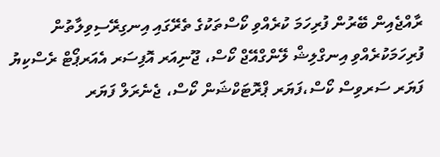ރާއްޖެއިން ބޭރުން ފުރިހަމަ ކުރެއްވި ކޯސްތަކުގެ ތެރޭގައި އިނގިރޭސިވިލާތުން ފުރިހަމަކުރެއްވި އިނގްލިޝް ލޭންގްއޭޖް ކޯސް، ޖޫނިއަރ އޮފިސަރ އެއަރޕޯޓް ރެސްކިޔު ފަޔަރ ސަރވިސް ކޯސް،ފަޔަރ ޕްރޮޓަކްޝަން ކޯސް، ޖެނެރަލް ފަޔަރ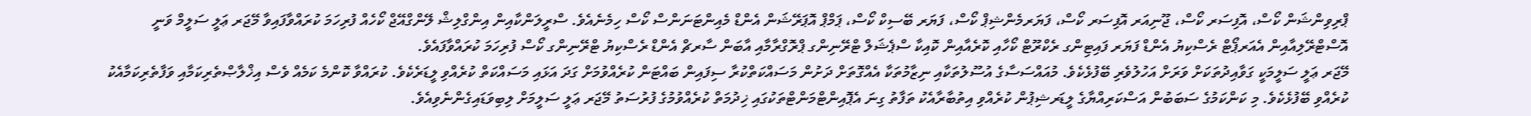ޕްރިވިންޝަން ކޯސް، އޮފިސަރ ކޯސް، ޖޫނިއަރ އޮފިސަރ ކޯސް، ފަޔަރމެންޝިޕް ކޯސް، ފަޔަރ ބޭސިކް ކޯސް، ޕަމްޕް އޮޕަރޭޝަން އެންޑް މެއިންޓަނަންސް ކޯސް ހިމެނެއެވެ. ސްރީލަންކާއިން އިންގްލިޝް ލޭންގްއޭޖް ކޯހެއް ފުރިހަމަ ކުރައްވާފައިވާ މޭޖަރ ޢަލީ ސަލީމް ވަނީ އޮސްޓްރޭލިއާއިން އެއަރޕޯޓް ރެސްކިޔު އެންޑް ފަޔަރ ފައިޓިންގ ރެކްރޫޓް ކޯހާއި ކޮރެއާއިން ކޮއިކާ ސްޕެޝަލް ޓްރޭނިންގ ޕްރޮގްރާމާއި އާބަން ސާރޗް އެންޑް ރެސްކިޔު ޓްރޭނިންގ ކޯސް ފުރިހަމަ ކުރައްވާފައެވެ.
މޭޖަރ ޢަލީ ސަލީމަކީ ގަވާއިދުތަކަށް ވަރަށް އަހުލުވެރި ބޭފުޅެކެވެ. މުއައްސަސާގެ އުސޫލުތަކާއި ނިޒާމުތަކާ އެއްގޮތަށް ދަށުން މަސައްކަތްކުރާ ސިފައިން ބައްޓަން ކުރެއްވުމަށް ގަދަ އަޅައި މަސައްކަތް ކުރެއްވި ލީޑަރެކެވެ. ކުރައްވާ ކޮންމެ ކަމެއް ވެސް އިޚްލާޞްތެރިކަމާއި ވަފާތެރިކަމާއެކު ކުރެއްވި ބޭފުޅެކެވެ. މި ކަންކަމުގެ ސަބަބުން އަސްކަރިއްޔާގެ ލީޑަރޝިޕުން ކުރެއްވި އިތުބާރާއެކު ތަފާތު ގިނަ އެޕޮއިންޓްމަންޓްތަކުގައި ޚިދުމަތް ކުރެއްވުމުގެ ފުރުސަތު މޭޖަރ ޢަލީ ސަލީމަށް ލިބިވަޑައިގެންނެވިއެވެ.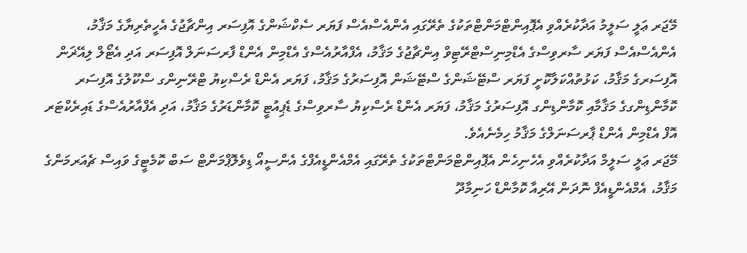މޭޖަރ ޢަލީ ސަލީމު އަދާކުރެއްވި އެޕޮއިންޓްމަންޓްތަކުގެ ތެރޭގައި އެންއެސްއެސް ފަޔަރ ސެކްޝަންގެ އޮފިސަރ އިންޗާޖުގެ އެހީތެރިޔާގެ މަޤާމު، އެންއެސްއެސް ފަޔަރ ސާރވިސްގެ އެޑްމިނިސްޓްރޭޓިވް އިންޗާޖުގެ މަޤާމު، އެފްއާރުއެސްގެ އެޑްމިން އެންޑް ފާރސަނަލް އޮފިސަރ އަދި އެޓޯލް ލިއޭޜަން އޮފިސަރގެ މަޤާމު، ކަޅުތުއްކަލާކޮށީ ފަޔަރ ސްޓޭޝަންގެ ސްޓޭޝަން އޮފިސަރުގެ މަޤާމު، ފަޔަރ އެންޑް ރެސްކިޔު ޓްރޭނިންގ ސްކޫލުގެ އޮފިސަރ ކޮމާންޑިންގގެ މަޤާމާއި ކޮމާންޑިންގ އޮފިސަރުގެ މަޤާމު، ފަޔަރ އެންޑް ރެސްކިޔު ސާރވިސްގެ ޑެޕިއުޓީ ކޮމާންޑަރުގެ މަޤާމު، އަދި އެފްއާރުއެސްގެ ޑައިރެކްޓަރ އޮފް އެޑްމިން އެންޑް ޕާރސަނަލްގެ މަޤާމު ހިމެނެއެވެ.
މޭޖަރ ޢަލީ ސަލީމް އަދާކުރެއްވި އެހެނިހެން އެޕޮއިންޓްމަންޓްތަކުގެ ތެރޭގައި އެމްއެންޑީއެފްގެ އެންސީއޯ ޑިވެލޮޕްމަންޓް ސަބް ކޮމެޓީގެ ވައިސް ޗެއަރމަންގެ މަޤާމު، އެމްއެންޑީއެފް ނޮދަން އޭރިއާ ކޮމާންޑް ހަނިމާދޫ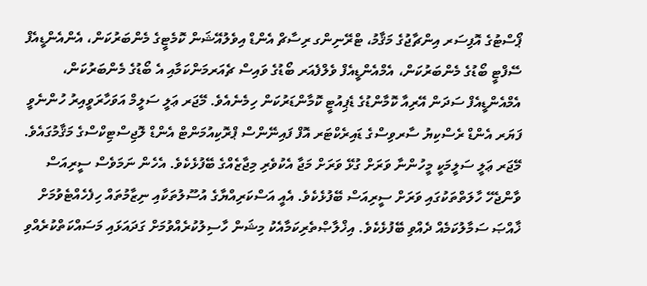ޕޯސްޓުގެ އޮފިސަރ އިންޗާޖުގެ މަޤާމު، ޓްރޭނިންގ ރިސާޗް އެންޑް އިވެލުއޭޝަން ކޮމެޓީގެ މެންބަރުކަން، އެންއެންޑީއެފް ސޭފްޓީ ބޯޑުގެ މެންބަރުކަން، އެމްއެންޑީއެފް ވެލްފެއަރ ބޯޑުގެ ވައިސް ޗެއަރމަންކަމާއި އެ ބޯޑުގެ މެންބަރުކަން، އެމްއެންޑީއެފް ސަދަން އޭރިއާ ކޮމާންޑުގެ ޑެޕިއުޓީ ކޮމާންޑަރުކަން ހިމެނެއެވެ. މޭޖަރ ޢަލީ ސަލީމް އަވަހާރަވީއިރު ހުންނެވީ ފަޔަރ އެންޑް ރެސްކިޔު ސާރވިސްގެ ޑައިރެކްޓަރ އޮފް ފައިނޭންސް ޕްރޮކިއުމަންޓް އެންޑް ލޮޖިސްޓިކްސްގެ މަޤާމުގައެވެ.
މޭޖަރ ޢަލީ ސަލީމަކީ މީހުންނާ ވަރަށް ގުޅޭ ވަރަށް މަޖާ އެކުވެރި މިޖާޒެއްގެ ބޭފުޅެކެވެ. އެހެން ނަމަވެސް ސީރިއަސް ވާންޖެހޭ ހާލަތްތަކުގައި ވަރަށް ސީރިއަސް ބޭފުޅެކެވެ. އެއީ އަސްކަރިއްޔާގެ އުސޫލުތަކާއި ނިޒާމުތައް ހިފެހެއްޓެވުމަށް ޚާއްޞަ ސަމާލުކަމެއް ދެއްވި ބޭފުޅެކެވެ. އިޚްލާޞްތެރިކަމާއެކު މިޝަން ހާސިލުކުރެއްވުމަށް ގަދައަޅައި މަސައްކަތްކުރެއްވި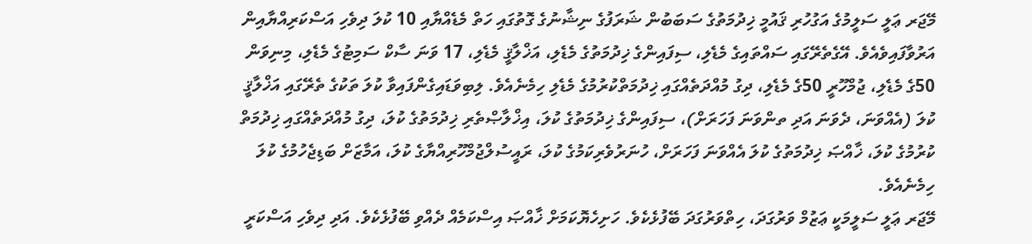މޭޖަރ ޢަލީ ސަލީމުގެ އަގުހުރި ޤައުމީ ޚިދުމަތުގެ ސަބަބުން ޝަރަފުގެ ނިޝާނުގެ ގޮތުގައި ހަތް މެޑެއްޔާއި 10 ކުލަ ދިވެހި އަސްކަރިއްޔާއިން އަރުވާފައިވެއެވެ. އޭގެތެރޭގައި ސައްތައިގެ މެޑެލި، ސިފައިންގެ ޚިދުމަތުގެ މެޑެލި، އަޚްލާޤީ މެޑެލި، 17 ވަނަ ސާކް ސަމިޓުގެ މެޑެލި، މިނިވަން 50ގެ މެޑެލި، ޖުމްހޫރީ 50ގެ މެޑެލި، ދިގު މުއްދަތެއްގައި ޚިދުމަތްކުރުމުގެ މެޑެލި ހިމެނެއެވެ. ލިބިވަޑައިގެންފައިވާ ކުލަ ތަކުގެ ތެރޭގައި އަޚްލާޤީ ކުލަ (އެއްވަނަ، ދެވަނަ އަދި ތންވަނަ ފަހަރަށް)، ސިފައިންގެ ޚިދުމަތުގެ ކުލަ، އިޚްލާޞްތެރި ޚިދުމަތުގެ ކުލަ، ދިގު މުއްދަތެއްގައި ޚިދުމަތް ކުރުމުގެ ކުލަ، ޚާއްޞަ ޚިދުމަތުގެ ކުލަ އެއްވަނަ ފަހަރަށް، ހުނަރުވެރިކަމުގެ ކުލަ، ރައީސުލްޖުމްހޫރިއްޔާގެ ކުލަ، އަމާޒަށް ބަޑިޖެހުމުގެ ކުލަ ހިމެނެއެވެ.
މޭޖަރ ޢަލީ ސަލީމަކީ ޢަޒުމް ވަރުގަދަ، ހިތްވަރުގަދަ ބޭފުޅެކެވެ. ހަށިހެޔޮކަމަށް ޚާއްޞަ އިސްކަމެއް ދެއްވި ބޭފުޅެކެވެ. އަދި ދިވެހި އަސްކަރީ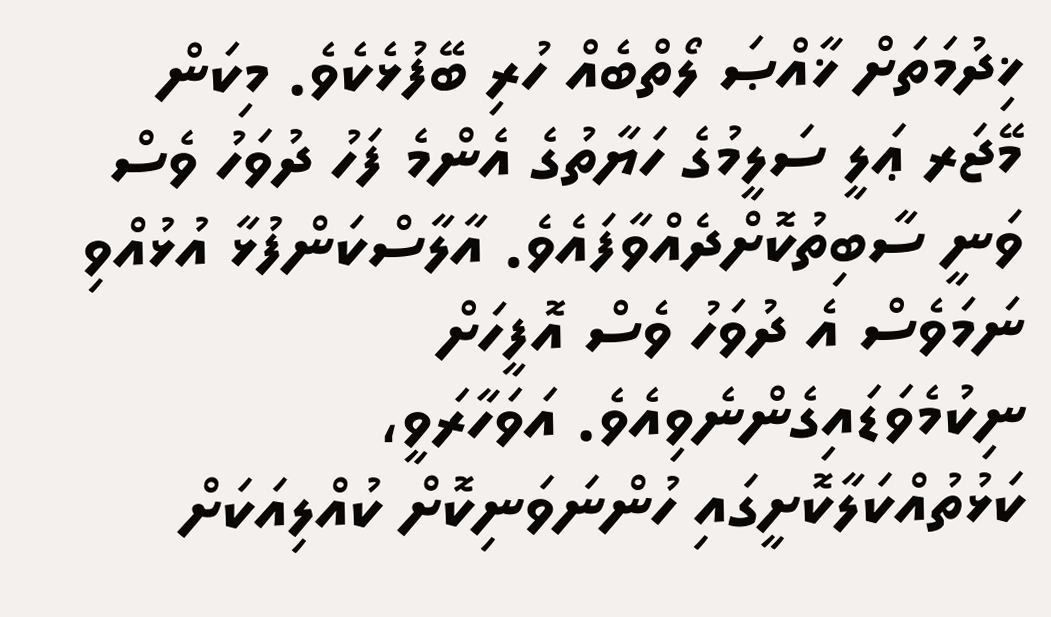ޚިދުމަތަށް ޚާއްޞަ ލޯތްބެއް ހުރި ބޭފުޅެކެވެ. މިކަން މޭޖަރ ޢަލީ ސަލީމުގެ ހަޔާތުގެ އެންމެ ފަހު ދުވަހު ވެސް ވަނީ ސާބިތުކޮށްދެއްވާފައެވެ. އާލާސްކަންފުޅާ އުޅުއްވި ނަމަވެސް އެ ދުވަހު ވެސް އޮފީހަށް ނިކުމެވަޑައިގެންނެވިއެވެ. އަވަހާރަވީ، ކަޅުތުއްކަލާކޮށީގައި ހުންނަވަނިކޮށް ކުއްލިއަކަށް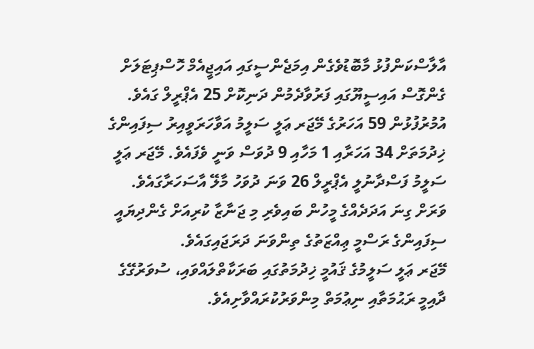އާލާސްކަންފުޅު މާބޮޑުވެގެން އިމަޖެންސީގައި އައިޖީއެމް ހޮސްޕިޓަލަށް ގެންގޮސް އައިސީޔޫގައި ފަރުވާދެމުން ދަނިކޮށް 25 އެޕްރީލް ގައެވެ.
އުމުރުފުޅުން 59 އަހަރުގެ މޭޖަރ ޢަލީ ސަލީމު އަވާހަރަވީއިރު ސިފައިންގެ ޚިދުމަތަށް 34 އަހަރާއި 1 މަހާއި 9 ދުވަސް ވަނީ ވެފައެވެ. މޭޖަރ ޢަލީ ސަލީމު ފަސްދާނުލީ އެޕްރީލް 26 ވަނަ ދުވަހު މާލޭ އާސަހަރާގައެވެ. ވަރަށް ގިނަ އަދަދެއްގެ މީހުން ބައިވެރި މި ޖަނާޒާ ކުރިއަށް ގެންދިޔައީ ސިފައިންގެ ރަސްމީ ޢިއްޒަތުގެ ތިންވަނަ ދަރަޖައިގައެވެ.
މޭޖަރ ޢަލީ ސަލީމުގެ ޤައުމީ ޚިދުމަތުގައި ބަރަކާތްލައްވައި، ސުވަރުގޭގެ ދާއިމީ ރަޙުމަތާއި ނިޢުމަތް މިންވަރުކުރައްވާށިއެވެ.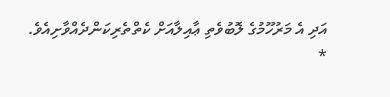އަދި އެ މަރުހޫމުގެ ލޮބުވެތި ޢާއިލާއަށް ކެތްތެރިކަންދެއްވާށިއެވެ.
*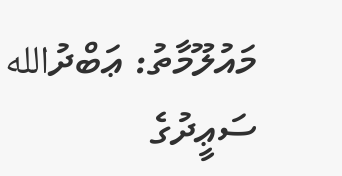މައުލޫމާތު: ޢަބްދުالله ސަޢީދުގެ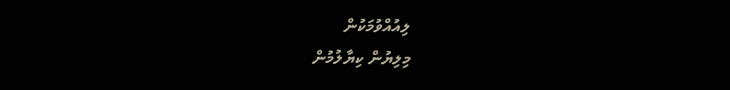ލިއުއްވުމަކުން
މިލިޔުން ކިޔާލުމުން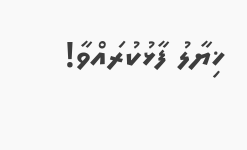ޚިޔާލު ފާޅުކުރައްވާ!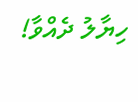ހިޔާލު ދެއްވާ!